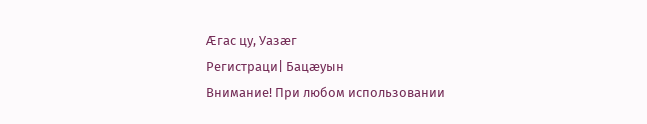Æгас цу, Уазæг
Регистраци| Бацæуын
Внимание! При любом использовании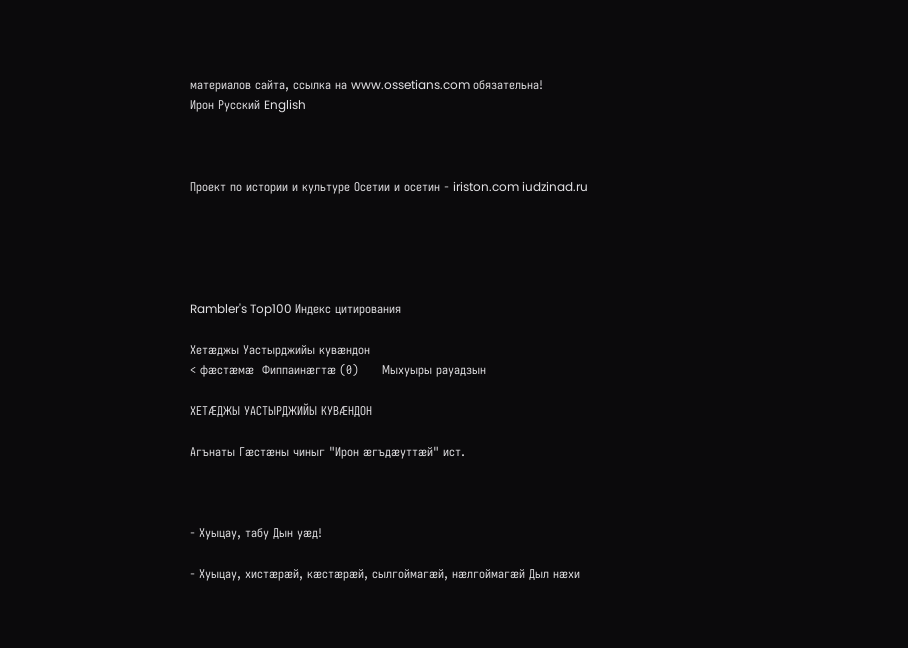материалов сайта, ссылка на www.ossetians.com обязательна!
Ирон Русский English



Проект по истории и культуре Осетии и осетин - iriston.com iudzinad.ru





Rambler's Top100 Индекс цитирования

Хетæджы Уастырджийы кувæндон
< фæстæмæ  Фиппаинæгтæ (0)      Мыхуыры рауадзын

ХЕТÆДЖЫ УАСТЫРДЖИЙЫ КУВÆНДОН

Агънаты Гæстæны чиныг "Ирон æгъдæуттæй" ист.



- Хуыцау, табу Дын уæд!

- Хуыцау, хистæрæй, кæстæрæй, сылгоймагæй, нæлгоймагæй Дыл нæхи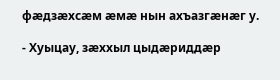фæдзæхсæм æмæ нын ахъазгæнæг у.

- Хуыцау, зæххыл цыдæриддæр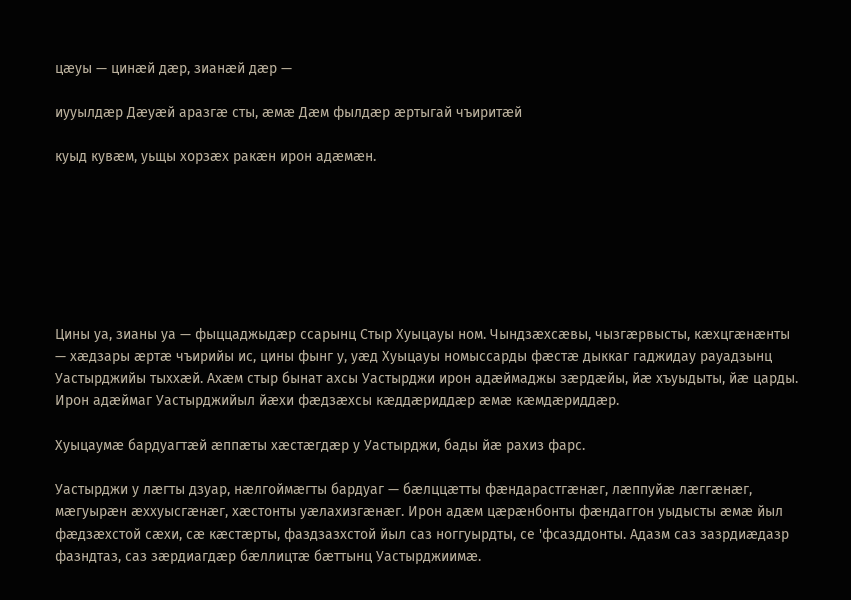цæуы — цинæй дæр, зианæй дæр —

иууылдæр Дæуæй аразгæ сты, æмæ Дæм фылдæр æртыгай чъиритæй

куыд кувæм, уьщы хорзæх ракæн ирон адæмæн.







Цины уа, зианы уа — фыццаджыдæр ссарынц Стыр Хуыцауы ном. Чындзæхсæвы, чызгæрвысты, кæхцгæнæнты — хæдзары æртæ чъирийы ис, цины фынг у, уæд Хуыцауы номыссарды фæстæ дыккаг гаджидау рауадзынц Уастырджийы тыххæй. Ахæм стыр бынат ахсы Уастырджи ирон адæймаджы зæрдæйы, йæ хъуыдыты, йæ царды. Ирон адæймаг Уастырджийыл йæхи фæдзæхсы кæддæриддæр æмæ кæмдæриддæр.

Хуыцаумæ бардуагтæй æппæты хæстæгдæр у Уастырджи, бады йæ рахиз фарс.

Уастырджи у лæгты дзуар, нæлгоймæгты бардуаг — бæлццæтты фæндарастгæнæг, лæппуйæ лæггæнæг, мæгуырæн æххуысгæнæг, хæстонты уæлахизгæнæг. Ирон адæм цæрæнбонты фæндаггон уыдысты æмæ йыл фæдзæхстой сæхи, сæ кæстæрты, фаздзазхстой йыл саз ноггуырдты, се 'фсазддонты. Адазм саз зазрдиæдазр фазндтаз, саз зæрдиагдæр бæллицтæ бæттынц Уастырджиимæ.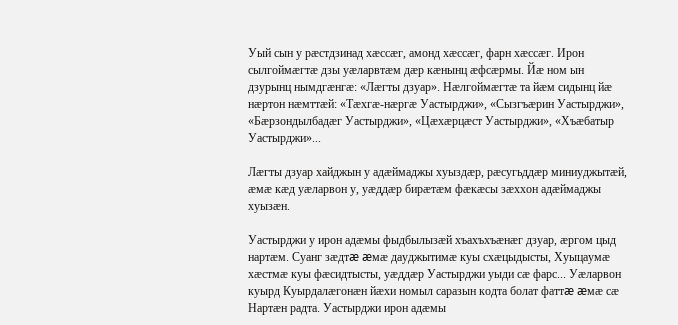Уый сын у рæстдзинад хæссæг, амонд хæссæг, фарн хæссæг. Ирон сылгоймæгтæ дзы уæларвтæм дæр кæнынц æфсæрмы. Йæ ном ын дзурынц нымдгæнгæ: «Лæгты дзуар». Нæлгоймæгтæ та йæм сидынц йæ нæртон нæмттæй: «Тæхгæ-нæргæ Уастырджи», «Сызгъæрин Уастырджи», «Бæрзондылбадæг Уастырджи», «Цæхæрцæст Уастырджи», «Хъæбатыр Уастырджи»...

Лæгты дзуар хайджын у адæймаджы хуыздæр, рæсугьддæр миниуджытæй, æмæ кæд уæларвон у, уæддæр бирæтæм фæкæсы зæххон адæймаджы хуызæн.

Уастырджи у ирон адæмы фыдбылызæй хъахъхъæнæг дзуар, æргом цыд нартæм. Суанг зæдтæ æмæ дауджытимæ куы схæцыдысты, Хуыцаумæ хæстмæ куы фæсидтысты, уæддæр Уастырджи уыди сæ фарс... Уæларвон куырд Куырдалæгонæн йæхи номыл саразын кодта болат фаттæ æмæ сæ Нартæн радта. Уастырджи ирон адæмы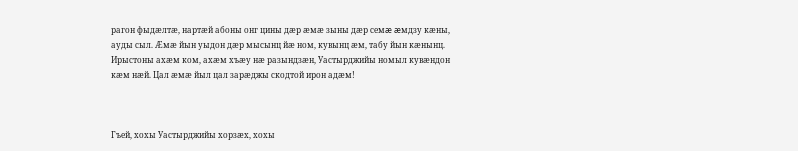рагон фыдæлтæ, нартæй абоны онг цины дæр æмæ зыны дæр семæ æмдзу кæны, ауды сыл. Æмæ йын уыдон дæр мысынц йæ ном, кувынц æм, табу йын кæнынц. Ирыстоны ахæм ком, ахæм хъæу нæ разындзæн, Уастырджийы номыл кувæндон кæм нæй. Цал æмæ йыл цал зарæджы скодтой ирон адæм!



Гъей, хохы Уастырджийы хорзæх, хохы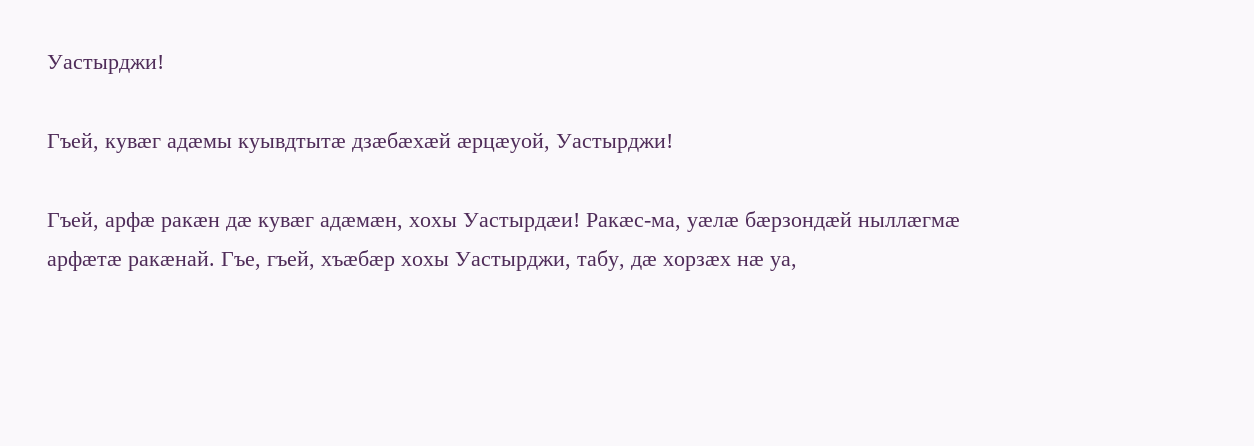Уастырджи!

Гъей, кувæг адæмы куывдтытæ дзæбæхæй æрцæуой, Уастырджи!

Гъей, арфæ ракæн дæ кувæг адæмæн, хохы Уастырдæи! Ракæс-ма, уæлæ бæрзондæй ныллæгмæ арфæтæ ракæнай. Гъе, гъей, хъæбæр хохы Уастырджи, табу, дæ хорзæх нæ уа,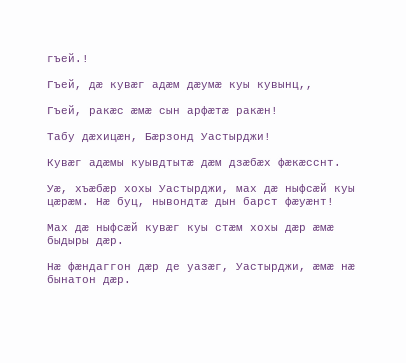гъей.!

Гъей, дæ кувæг адæм дæумæ куы кувынц,,

Гъей, ракæс æмæ сын арфæтæ ракæн!

Табу дæхицæн, Бæрзонд Уастырджи!

Кувæг адæмы куывдтытæ дæм дзæбæх фæкæсснт.

Уæ, хъæбæр хохы Уастырджи, мах дæ ныфсæй куы цæрæм. Нæ буц, нывондтæ дын барст фæуæнт!

Мах дæ ныфсæй кувæг куы стæм хохы дæр æмæ быдыры дæр.

Нæ фæндаггон дæр де уазæг, Уастырджи, æмæ нæ бынатон дæр.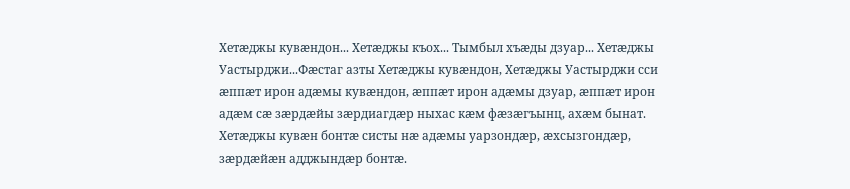Хетæджы кувæндон... Хетæджы къох... Тымбыл хъæды дзуар... Хетæджы Уастырджи...Фæстаг азты Хетæджы кувæндон, Хетæджы Уастырджи сси æппæт ирон адæмы кувæндон, æппæт ирон адæмы дзуар, æппæт ирон адæм сæ зæрдæйы зæрдиагдæр ныхас кæм фæзæгъынц, ахæм бынат. Хетæджы кувæн бонтæ систы нæ адæмы уарзондæр, æхсызгондæр, зæрдæйæн адджындæр бонтæ.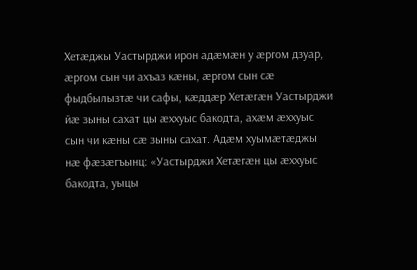Хетæджы Уастырджи ирон адæмæн у æргом дзуар, æргом сын чи ахъаз кæны, æргом сын сæ фыдбылызтæ чи сафы, кæддæр Хетæгæн Уастырджи йæ зыны сахат цы æххуыс бакодта, ахæм æххуыс сын чи кæны сæ зыны сахат. Адæм хуымæтæджы нæ фæзæгъынц: «Уастырджи Хетæгæн цы æххуыс бакодта, уыцы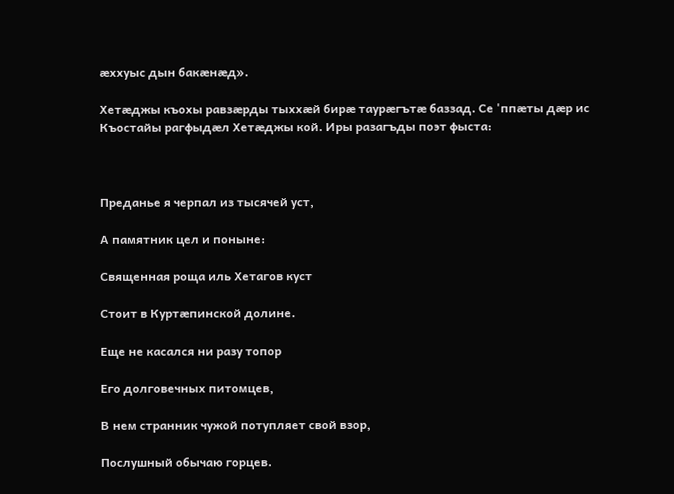æххуыс дын бакæнæд».

Хетæджы къохы равзæрды тыххæй бирæ таурæгътæ баззад. Се 'ппæты дæр ис Къостайы рагфыдæл Хетæджы кой. Иры разагъды поэт фыста:



Преданье я черпал из тысячей уст,

А памятник цел и поныне:

Священная роща иль Хетагов куст

Стоит в Куртæпинской долине.

Еще не касался ни разу топор

Его долговечных питомцев,

В нем странник чужой потупляет свой взор,

Послушный обычаю горцев.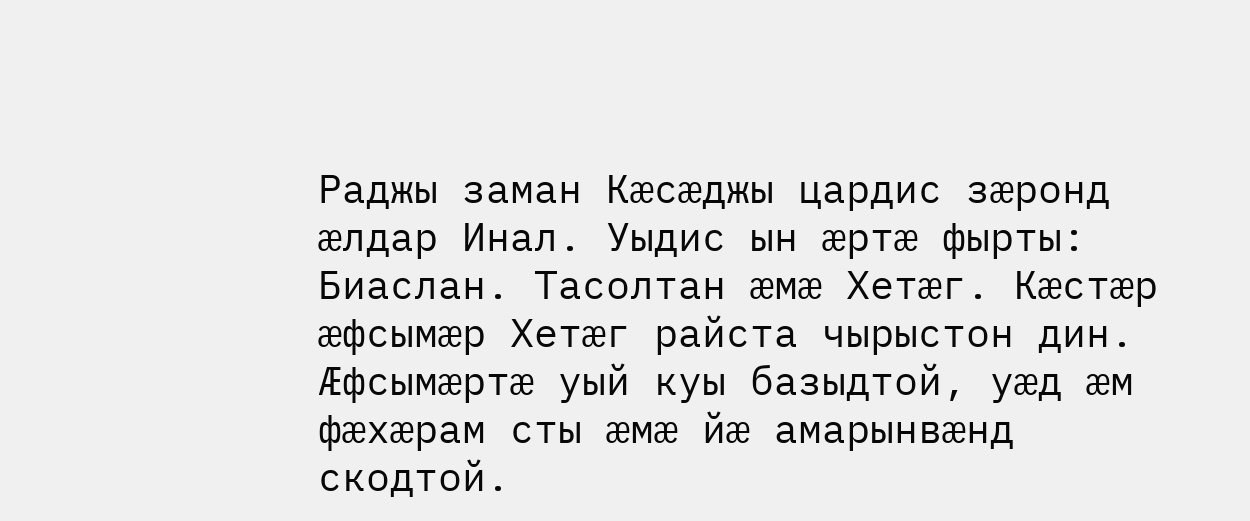Раджы заман Кæсæджы цардис зæронд æлдар Инал. Уыдис ын æртæ фырты: Биаслан. Тасолтан æмæ Хетæг. Кæстæр æфсымæр Хетæг райста чырыстон дин. Æфсымæртæ уый куы базыдтой, уæд æм фæхæрам сты æмæ йæ амарынвæнд скодтой.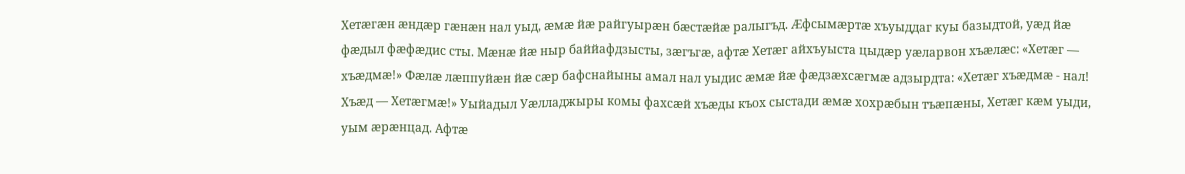Хетæгæн æндæр гæнæн нал уыд, æмæ йæ райгуырæн бæстæйæ ралыгъд. Æфсымæртæ хъуыддаг куы базыдтой, уæд йæ фæдыл фæфæдис сты. Мæнæ йæ ныр баййафдзысты, зæгъгæ, афтæ Хетæг айхъуыста цыдæр уæларвон хъæлæс: «Хетæг — хъæдмæ!» Фæлæ лæппуйæн йæ сæр бафснайыны амал нал уыдис æмæ йæ фæдзæхсæгмæ адзырдта: «Хетæг хъæдмæ - нал! Хъæд — Хетæгмæ!» Уыйадыл Уæлладжыры комы фахсæй хъæды къох сыстади æмæ хохрæбын тъæпæны, Хетæг кæм уыди, уым æрæнцад. Афтæ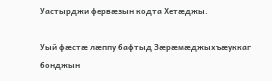Уастырджи фервæзын кодта Хетæджы.

Уый фæстæ лæппу бафтыд Зæрæмæджыхъæуккаг бонджын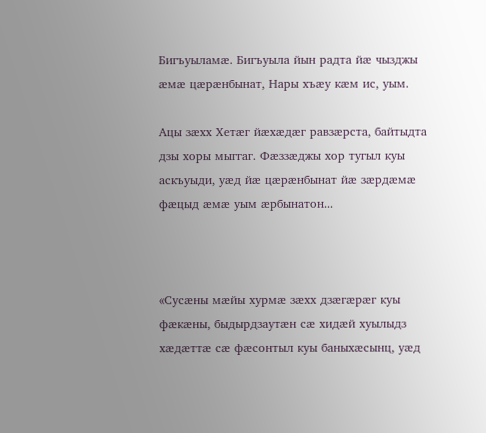Бигъуыламæ. Бигъуыла йын радта йæ чызджы æмæ цæрæнбынат, Нары хъæу кæм ис, уым.

Ацы зæхх Хетæг йæхæдæг равзæрста, байтыдта дзы хоры мыггаг. Фæззæджы хор тугыл куы аскъуыди, уæд йæ цæрæнбынат йæ зæрдæмæ фæцыд æмæ уым æрбынатон...



«Сусæны мæйы хурмæ зæхх дзæгæрæг куы фæкæны, быдырдзаутæн сæ хидæй хуылыдз хæдæттæ сæ фæсонтыл куы баныхæсынц, уæд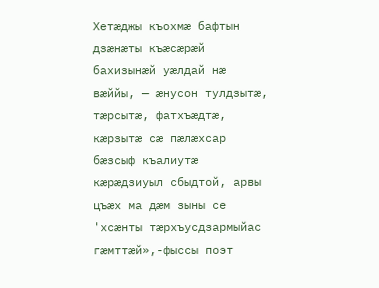Хетæджы къохмæ бафтын дзæнæты къæсæрæй бахизынæй уæлдай нæ вæййы, — æнусон тулдзытæ, тæрсытæ, фатхъæдтæ, кæрзытæ сæ пæлæхсар бæзсыф къалиутæ кæрæдзиуыл сбыдтой, арвы цъæх ма дæм зыны се 'хсæнты тæрхъусдзармыйас гæмттæй»,-фыссы поэт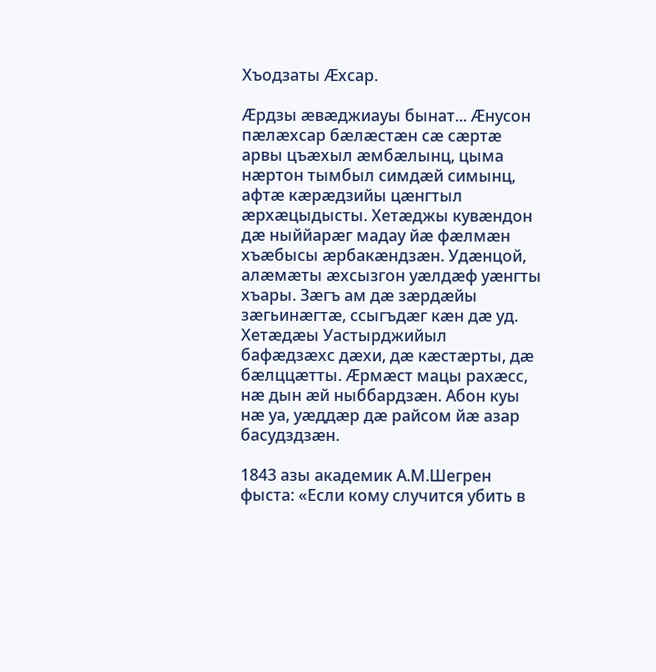Хъодзаты Æхсар.

Æрдзы æвæджиауы бынат... Æнусон пæлæхсар бæлæстæн сæ сæртæ арвы цъæхыл æмбæлынц, цыма нæртон тымбыл симдæй симынц, афтæ кæрæдзийы цæнгтыл æрхæцыдысты. Хетæджы кувæндон дæ ныййарæг мадау йæ фæлмæн хъæбысы æрбакæндзæн. Удæнцой, алæмæты æхсызгон уæлдæф уæнгты хъары. Зæгъ ам дæ зæрдæйы зæгьинæгтæ, ссыгъдæг кæн дæ уд. Хетæдæы Уастырджийыл бафæдзæхс дæхи, дæ кæстæрты, дæ бæлццæтты. Æрмæст мацы рахæсс, нæ дын æй ныббардзæн. Абон куы нæ уа, уæддæр дæ райсом йæ азар басудздзæн.

1843 азы академик А.М.Шегрен фыста: «Если кому случится убить в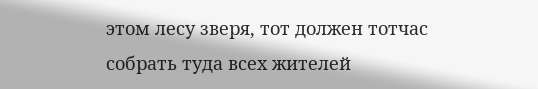этом лесу зверя, тот должен тотчас собрать туда всех жителей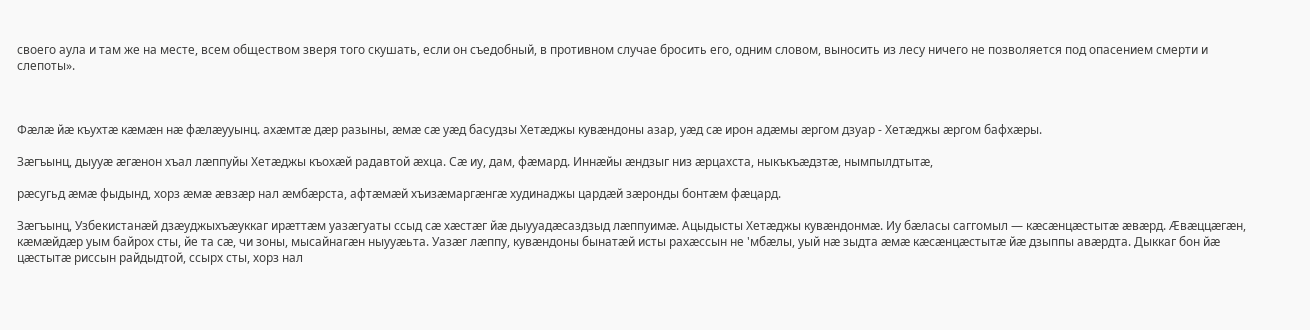своего аула и там же на месте, всем обществом зверя того скушать, если он съедобный, в противном случае бросить его, одним словом, выносить из лесу ничего не позволяется под опасением смерти и слепоты».



Фæлæ йæ къухтæ кæмæн нæ фæлæууынц. ахæмтæ дæр разыны, æмæ сæ уæд басудзы Хетæджы кувæндоны азар, уæд сæ ирон адæмы æргом дзуар - Хетæджы æргом бафхæры.

Зæгъынц, дыууæ æгæнон хъал лæппуйы Хетæджы къохæй радавтой æхца. Сæ иу, дам, фæмард. Иннæйы æндзыг низ æрцахста, ныкъкъæдзтæ, нымпылдтытæ,

рæсугьд æмæ фыдынд, хорз æмæ æвзæр нал æмбæрста, афтæмæй хъизæмаргæнгæ худинаджы цардæй зæронды бонтæм фæцард.

Зæгъынц, Узбекистанæй дзæуджыхъæуккаг ирæттæм уазæгуаты ссыд сæ хæстæг йæ дыууадæсаздзыд лæппуимæ. Ацыдысты Хетæджы кувæндонмæ. Иу бæласы саггомыл — кæсæнцæстытæ æвæрд. Æвæццæгæн, кæмæйдæр уым байрох сты, йе та сæ, чи зоны, мысайнагæн ныууæьта. Уазæг лæппу, кувæндоны бынатæй исты рахæссын не 'мбæлы, уый нæ зыдта æмæ кæсæнцæстытæ йæ дзыппы авæрдта. Дыккаг бон йæ цæстытæ риссын райдыдтой, ссырх сты, хорз нал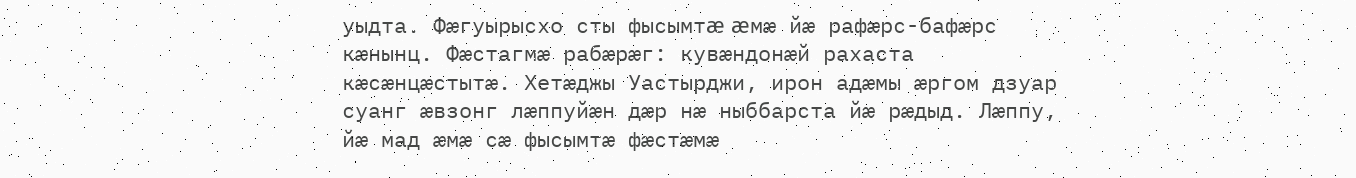уыдта. Фæгуырысхо сты фысымтæ æмæ йæ рафæрс-бафæрс кæнынц. Фæстагмæ рабæрæг: кувæндонæй рахаста кæсæнцæстытæ. Хетæджы Уастырджи, ирон адæмы æргом дзуар суанг æвзонг лæппуйæн дæр нæ ныббарста йæ рæдыд. Лæппу, йæ мад æмæ сæ фысымтæ фæстæмæ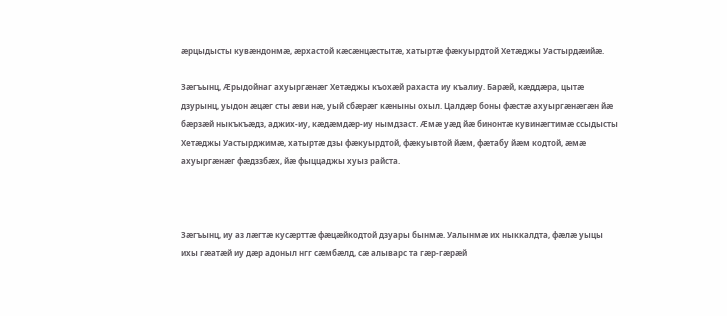æрцыдысты кувæндонмæ, æрхастой кæсæнцæстытæ, хатыртæ фæкуырдтой Хетæджы Уастырдæийæ.

Зæгъынц, Æрыдойнаг ахуыргæнæг Хетæджы къохæй рахаста иу къалиу. Барæй, кæддæра, цытæ дзурынц, уыдон æцæг сты æви нæ, уый сбæрæг кæныны охыл. Цалдæр боны фæстæ ахуыргæнæгæн йæ бæрзæй ныкъкъæдз, аджих-иу, кæдæмдæр-иу нымдзаст. Æмæ уæд йæ бинонтæ кувинæгтимæ ссыдысты Хетæджы Уастырджимæ, хатыртæ дзы фæкуырдтой, фæкуывтой йæм, фæтабу йæм кодтой, æмæ ахуыргæнæг фæдззбæх, йæ фыццаджы хуыз райста.



Зæгъынц, иу аз лæгтæ кусæрттæ фæцæйкодтой дзуары бынмæ. Уалынмæ их ныккалдта, фæлæ уыцы ихы гæатæй иу дæр адоныл нгг сæмбæлд, сæ алыварс та гæр-гæрæй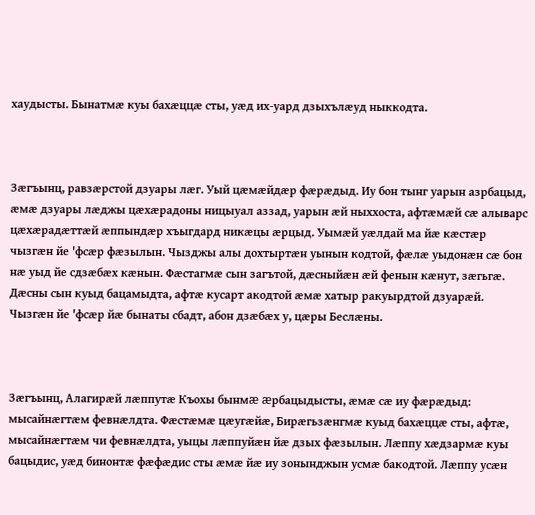хаудысты. Бынатмæ куы бахæццæ сты, уæд их-уард дзыхълæуд ныккодта.



Зæгъынц, равзæрстой дзуары лæг. Уый цæмæйдæр фæрæдыд. Иу бон тынг уарын азрбацыд, æмæ дзуары лæджы цæхæрадоны ницыуал аззад, уарын æй ныххоста, афтæмæй сæ алыварс цæхæрадæттæй æппындæр хъыгдард никæцы æрцыд. Уымæй уæлдай ма йæ кæстæр чызгæн йе 'фсæр фæзылын. Чызджы алы дохтыртæн уынын кодтой, фæлæ уыдонæн сæ бон нæ уыд йе сдзæбæх кæнын. Фæстагмæ сын загътой, дæсныйæн æй фенын кæнут, зæгьгæ. Дæсны сын куыд бацамыдта, афтæ кусарт акодтой æмæ хатыр ракуырдтой дзуарæй. Чызгæн йе 'фсæр йæ бынаты сбадт, абон дзæбæх у, цæры Беслæны.



Зæгъынц, Алагирæй лæппутæ Къохы бынмæ æрбацыдысты, æмæ сæ иу фæрæдыд: мысайнæгтæм февнæлдта. Фæстæмæ цæугæйæ, Бирæгьзæнгмæ куыд бахæццæ сты, афтæ, мысайнæгтæм чи февнæлдта, уыцы лæппуйæн йæ дзых фæзылын. Лæппу хæдзармæ куы бацыдис, уæд бинонтæ фæфæдис сты æмæ йæ иу зонынджын усмæ бакодтой. Лæппу усæн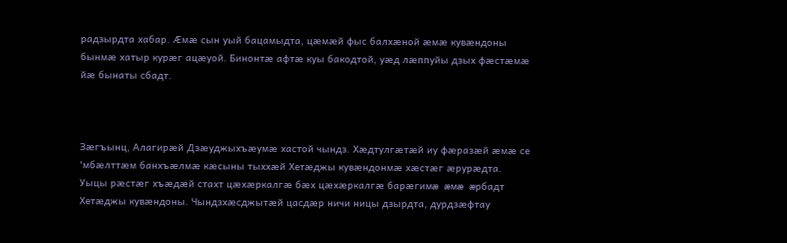радзырдта хабар. Æмæ сын уый бацамыдта, цæмæй фыс балхæной æмæ кувæндоны бынмæ хатыр курæг ацæуой. Бинонтæ афтæ куы бакодтой, уæд лæппуйы дзых фæстæмæ йæ бынаты сбадт.



Зæгъынц, Алагирæй Дзæуджыхъæумæ хастой чындз. Хæдтулгæтæй иу фæразæй æмæ се 'мбæлттæм банхъæлмæ кæсыны тыххæй Хетæджы кувæндонмæ хæстæг æрурæдта. Уыцы рæстæг хъæдæй стахт цæхæркалгæ бæх цæхæркалгæ барæгимæ æмæ æрбадт Хетæджы кувæндоны. Чындзхæсджытæй цасдæр ничи ницы дзырдта, дурдзæфтау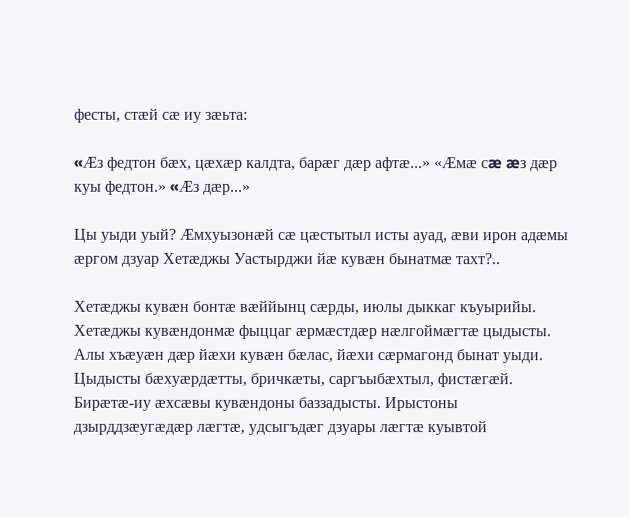фесты, стæй сæ иу зæьта:

«Æз федтон бæх, цæхæр калдта, барæг дæр афтæ...» «Æмæ сæ æз дæр куы федтон.» «Æз дæр...»

Цы уыди уый? Æмхуызонæй сæ цæстытыл исты ауад, æви ирон адæмы æргом дзуар Хетæджы Уастырджи йæ кувæн бынатмæ тахт?..

Хетæджы кувæн бонтæ вæййынц сæрды, июлы дыккаг къуырийы. Хетæджы кувæндонмæ фыццаг æрмæстдæр нæлгоймæгтæ цыдысты. Алы хъæуæн дæр йæхи кувæн бæлас, йæхи сæрмагонд бынат уыди. Цыдысты бæхуæрдæтты, бричкæты, саргъыбæхтыл, фистæгæй. Бирæтæ-иу æхсæвы кувæндоны баззадысты. Ирыстоны дзырддзæугæдæр лæгтæ, удсыгъдæг дзуары лæгтæ куывтой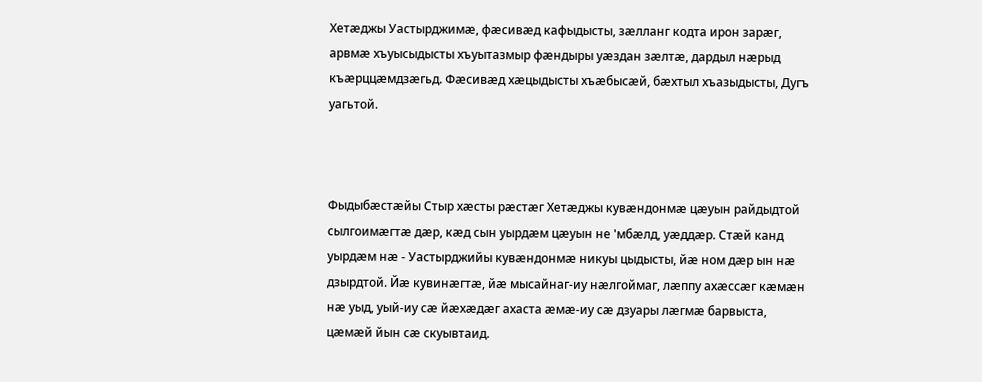Хетæджы Уастырджимæ, фæсивæд кафыдысты, зæлланг кодта ирон зарæг, арвмæ хъуысыдысты хъуытазмыр фæндыры уæздан зæлтæ, дардыл нæрыд къæрццæмдзæгьд. Фæсивæд хæцыдысты хъæбысæй, бæхтыл хъазыдысты, Дугъ уагьтой.



Фыдыбæстæйы Стыр хæсты рæстæг Хетæджы кувæндонмæ цæуын райдыдтой сылгоимæгтæ дæр, кæд сын уырдæм цæуын не 'мбæлд, уæддæр. Стæй канд уырдæм нæ - Уастырджийы кувæндонмæ никуы цыдысты, йæ ном дæр ын нæ дзырдтой. Йæ кувинæгтæ, йæ мысайнаг-иу нæлгоймаг, лæппу ахæссæг кæмæн нæ уыд, уый-иу сæ йæхæдæг ахаста æмæ-иу сæ дзуары лæгмæ барвыста, цæмæй йын сæ скуывтаид.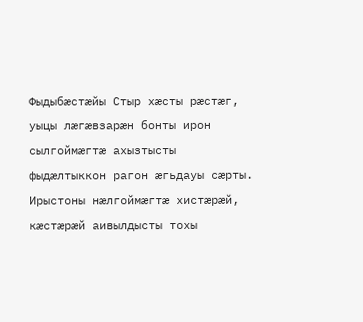Фыдыбæстæйы Стыр хæсты рæстæг, уыцы лæгæвзарæн бонты ирон сылгоймæгтæ ахызтысты фыдæлтыккон рагон æгьдауы сæрты. Ирыстоны нæлгоймæгтæ хистæрæй, кæстæрæй аивылдысты тохы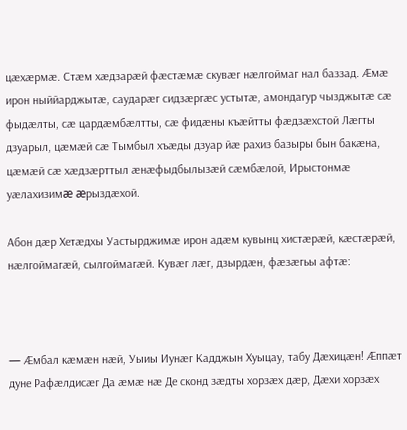цæхæрмæ. Стæм хæдзарæй фæстæмæ скувæг нæлгоймаг нал баззад. Æмæ ирон ныййарджытæ, саударæг сидзæргæс устытæ, амондагур чызджытæ сæ фыдæлты, сæ цардæмбæлтты, сæ фидæны къæйтты фæдзæхстой Лæгты дзуарыл, цæмæй сæ Тымбыл хъæды дзуар йæ рахиз базыры бын бакæна, цæмæй сæ хæдзæрттыл æнæфыдбылызæй сæмбæлой, Ирыстонмæ уæлахизимæ æрыздæхой.

Абон дæр Хетæдхы Уастырджимæ ирон адæм кувынц хистæрæй, кæстæрæй, нæлгоймагæй, сылгоймагæй. Кувæг лæг, дзырдæн, фæзæгьы афтæ:



— Æмбал кæмæн нæй, Уыиы Иунæг Кадджын Хуыцау, табу Дæхицæн! Æппæт дуне Рафæлдисæг Да æмæ нæ Де сконд зæдты хорзæх дæр, Дæхи хорзæх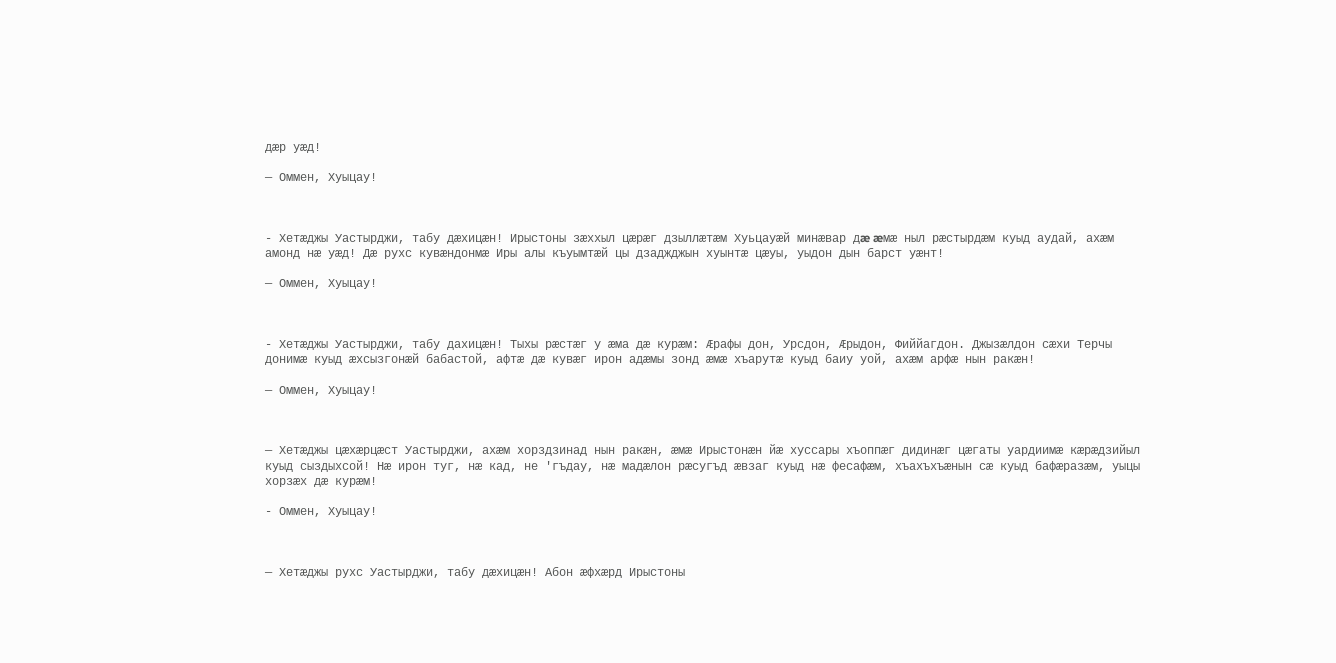дæр уæд!

— Оммен, Хуыцау!



- Хетæджы Уастырджи, табу дæхицæн! Ирыстоны зæххыл цæрæг дзыллæтæм Хуьцауæй минæвар дæ æмæ ныл рæстырдæм куыд аудай, ахæм амонд нæ уæд! Дæ рухс кувæндонмæ Иры алы къуымтæй цы дзаджджын хуынтæ цæуы, уыдон дын барст уæнт!

— Оммен, Хуыцау!



- Хетæджы Уастырджи, табу дахицæн! Тыхы рæстæг у æма дæ курæм: Æрафы дон, Урсдон, Æрыдон, Фиййагдон. Джызæлдон сæхи Терчы донимæ куыд æхсызгонæй бабастой, афтæ дæ кувæг ирон адæмы зонд æмæ хъарутæ куыд баиу уой, ахæм арфæ нын ракæн!

— Оммен, Хуыцау!



— Хетæджы цæхæрцæст Уастырджи, ахæм хорздзинад нын ракæн, æмæ Ирыстонæн йæ хуссары хъоппæг дидинæг цæгаты уардиимæ кæрæдзийыл куыд сыздыхсой! Нæ ирон туг, нæ кад, не 'гъдау, нæ мадæлон рæсугъд æвзаг куыд нæ фесафæм, хъахъхъæнын сæ куыд бафæразæм, уыцы хорзæх дæ курæм!

- Оммен, Хуыцау!



— Хетæджы рухс Уастырджи, табу дæхицæн! Абон æфхæрд Ирыстоны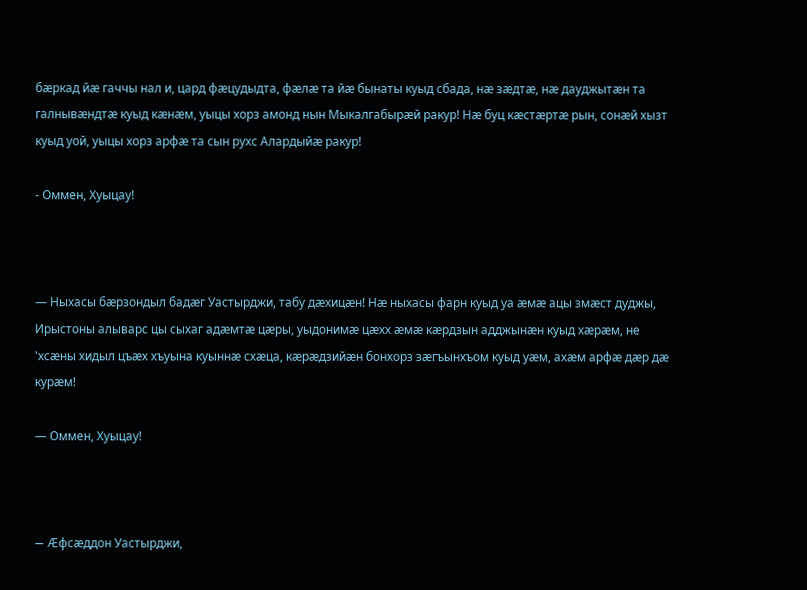бæркад йæ гаччы нал и, цард фæцудыдта, фæлæ та йæ бынаты куыд сбада, нæ зæдтæ, нæ дауджытæн та галнывæндтæ куыд кæнæм, уыцы хорз амонд нын Мыкалгабырæй ракур! Нæ буц кæстæртæ рын, сонæй хызт куыд уой, уыцы хорз арфæ та сын рухс Алардыйæ ракур!

- Оммен, Хуыцау!



— Ныхасы бæрзондыл бадæг Уастырджи, табу дæхицæн! Нæ ныхасы фарн куыд уа æмæ ацы змæст дуджы, Ирыстоны алыварс цы сыхаг адæмтæ цæры, уыдонимæ цæхх æмæ кæрдзын адджынæн куыд хæрæм, не 'хсæны хидыл цъæх хъуына куыннæ схæца, кæрæдзийæн бонхорз зæгъынхъом куыд уæм, ахæм арфæ дæр дæ курæм!

— Оммен, Хуыцау!



— Æфсæддон Уастырджи,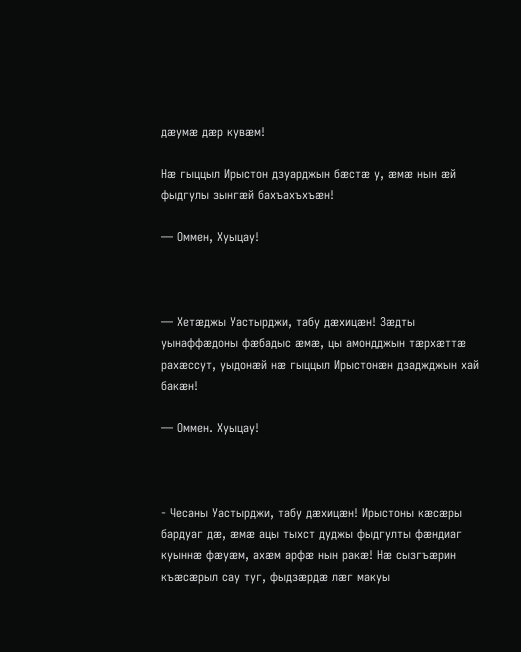дæумæ дæр кувæм!

Нæ гыццыл Ирыстон дзуарджын бæстæ у, æмæ нын æй фыдгулы зынгæй бахъахъхъæн!

— Оммен, Хуыцау!



— Хетæджы Уастырджи, табу дæхицæн! Зæдты уынаффæдоны фæбадыс æмæ, цы амондджын тæрхæттæ рахæссут, уыдонæй нæ гыццыл Ирыстонæн дзаджджын хай бакæн!

— Оммен. Хуыцау!



- Чесаны Уастырджи, табу дæхицæн! Ирыстоны кæсæры бардуаг дæ, æмæ ацы тыхст дуджы фыдгулты фæндиаг куыннæ фæуæм, ахæм арфæ нын ракæ! Нæ сызгъæрин къæсæрыл сау туг, фыдзæрдæ лæг макуы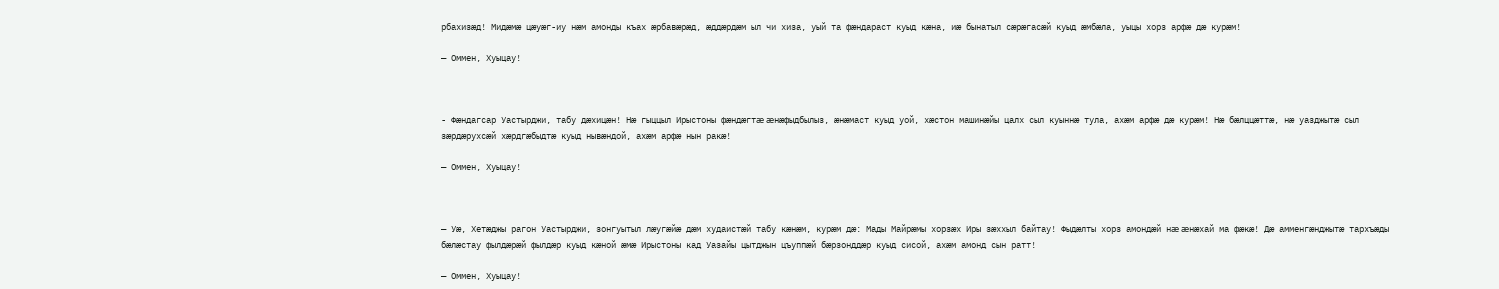рбахизæд! Мидæмæ цæуæг-иу нæм амонды къах æрбавæрæд, æддæрдæм ыл чи хиза, уый та фæндараст куыд кæна, иæ бынатыл сæрæгасæй куыд æмбæла, уыцы хорз арфæ дæ курæм!

— Оммен, Хуыцау!



- Фæндагсар Уастырджи, табу дæхицæн! Нæ гыццыл Ирыстоны фæндæгтæ æнæфыдбылыз, æнæмаст куыд уой, хæстон машинæйы цалх сыл куыннæ тула, ахæм арфæ дæ курæм! Нæ бæлццæттæ, нæ уазджытæ сыл зæрдæрухсæй хæрдгæбыдтæ куыд нывæндой, ахæм арфæ нын ракæ!

— Оммен, Хуыцау!



— Уæ, Хетæджы рагон Уастырджи, зонгуытыл лæугæйæ дæм худаистæй табу кæнæм, курæм дæ: Мады Майрæмы хорзæх Иры зæххыл байтау! Фыдæлты хорз амондæй нæ æнæхай ма фæкæ! Дæ амменгæнджытæ тархъæды бæлæстау фылдæрæй фылдæр куыд кæной æмæ Ирыстоны кад Уазайы цытджын цъуппæй бæрзонддæр куыд сисой, ахæм амонд сын ратт!

— Оммен, Хуыцау!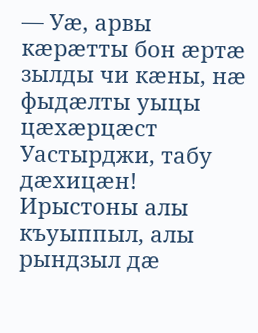— Уæ, арвы кæрæтты бон æртæ зылды чи кæны, нæ фыдæлты уыцы цæхæрцæст Уастырджи, табу дæхицæн! Ирыстоны алы къуыппыл, алы рындзыл дæ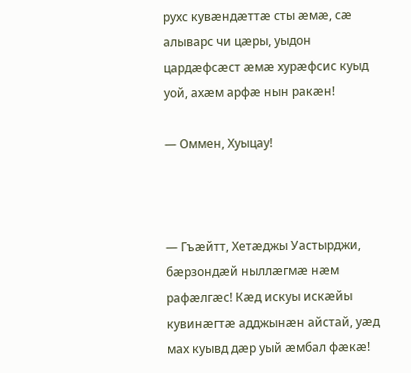рухс кувæндæттæ сты æмæ, сæ алыварс чи цæры, уыдон цардæфсæст æмæ хурæфсис куыд уой, ахæм арфæ нын ракæн!

— Оммен, Хуыцау!



— Гъæйтт, Хетæджы Уастырджи, бæрзондæй ныллæгмæ нæм рафæлгæс! Кæд искуы искæйы кувинæгтæ адджынæн айстай, уæд мах куывд дæр уый æмбал фæкæ!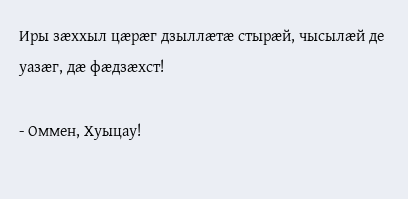Иры зæххыл цæрæг дзыллæтæ стырæй, чысылæй де уазæг, дæ фæдзæхст!

- Оммен, Хуыцау!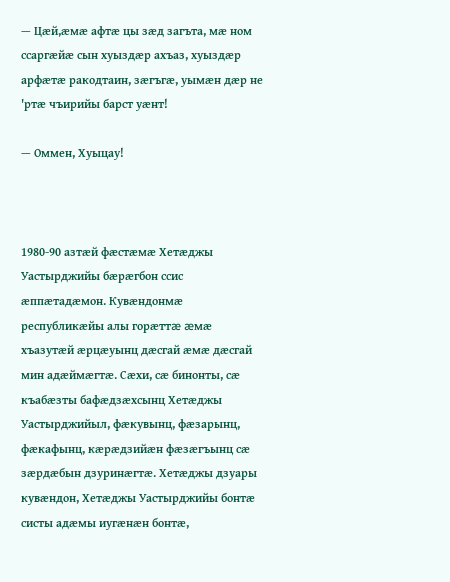— Цæй,æмæ афтæ цы зæд загъта, мæ ном ссаргæйæ сын хуыздæр ахъаз, хуыздæр арфæтæ ракодтаин, зæгъгæ, уымæн дæр не 'ртæ чъирийы барст уæнт!

— Оммен, Хуыцау!



1980-90 азтæй фæстæмæ Хетæджы Уастырджийы бæрæгбон ссис æппæтадæмон. Кувæндонмæ республикæйы алы горæттæ æмæ хъазутæй æрцæуынц дæсгай æмæ дæсгай мин адæймæгтæ. Сæхи, сæ бинонты, сæ къабæзты бафæдзæхсынц Хетæджы Уастырджийыл, фæкувынц, фæзарынц, фæкафынц, кæрæдзийæн фæзæгъынц сæ зæрдæбын дзуринæгтæ. Хетæджы дзуары кувæндон, Хетæджы Уастырджийы бонтæ систы адæмы иугæнæн бонтæ,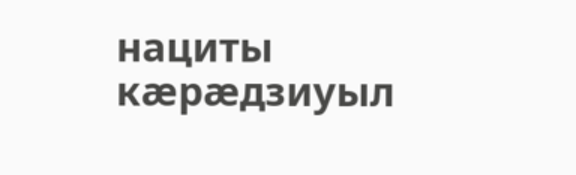нациты кæрæдзиуыл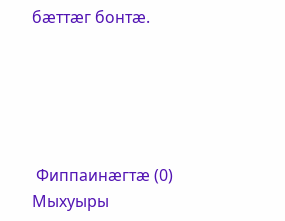бæттæг бонтæ.





 Фиппаинæгтæ (0)      Мыхуыры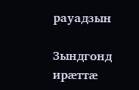рауадзын

Зындгонд ирæттæ